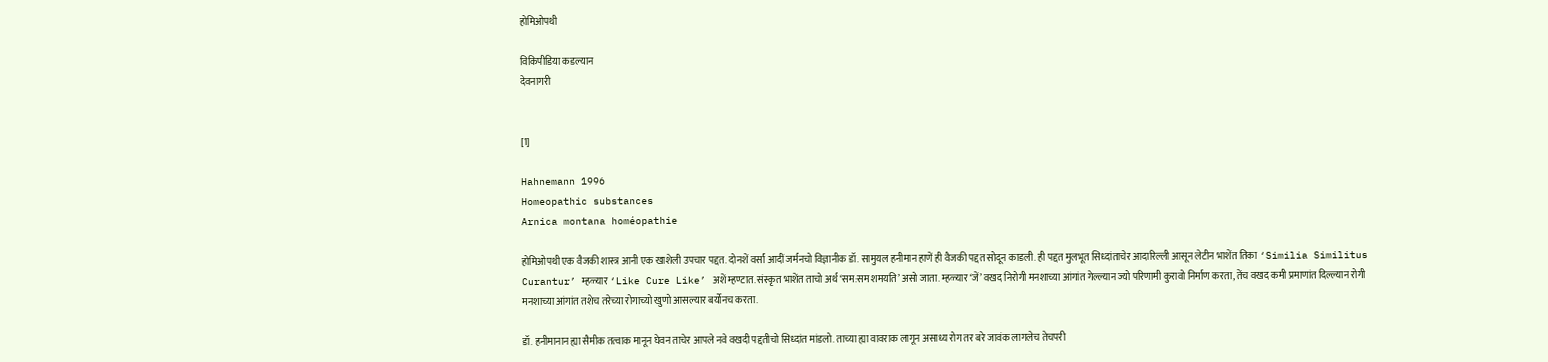होमिओपथी

विकिपीडिया कडल्यान
देवनागरी


[1]

Hahnemann 1996
Homeopathic substances
Arnica montana homéopathie

होमिओपथी एक वैजकी शास्त्र आनी एक खाशेली उपचार पद्दत. दोनशें वर्सां आदीं जर्मनचो विज्ञानीक डॉ. सामुयल हनीमान हाणें ही वैजकी पद्दत सोदून काडली. ही पद्दत मुलभूत सिध्दांताचेर आदारिल्ली आसून लेटीन भाशेंत तिका ‘Similia Similitus Curantur’ म्हळ्यार ‘Like Cure Like’ अशें म्हण्टात. संस्कृत भाशेंत ताचो अर्थ ‘सम:सम शमयति’ असो जाता. म्हळ्यार ‘जें’ वखद निरोगी मनशाच्या आंगांत गेल्ल्यान ज्यो परिणामी कुरावो निर्माण करता, तेंच वखद कमी प्रमाणांत दिल्ल्यान रोगी मनशाच्या आंगांत तशेच तरेच्या रोगाच्यो खुणो आसल्यार बर्योनच करता.

डॉ. हनीमानान ह्या सैमीक तत्वाक मानून घेवन ताचेर आपले नवे वखदी पद्दतीचो सिध्दांत मांडलो. ताच्या ह्या वावराक लागून असाध्य रोग तर बरे जावंक लागलेच तेचपरी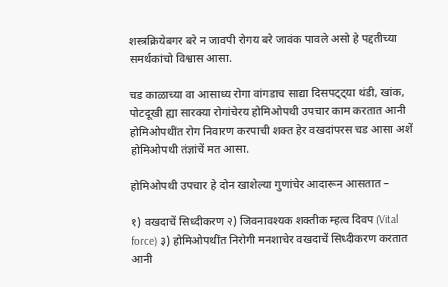शस्त्रक्रियेबगर बरे न जावपी रोगय बरे जावंक पावले असो हे पद्दतीच्या समर्थकांचो विश्वास आसा.

चड काळाच्या वा आसाध्य रोगा वांगडाच साद्या दिसपट्ट्या थंडी, खांक, पोटदूखी ह्या सारक्या रोगांचेरय होमिओपथी उपचार काम करतात आनी होमिओपथींत रोग निवारण करपाची शक्त हेर वखदांपरस चड आसा अशें होमिओपथी तंज्ञांचें मत आसा.

होमिओपथी उपचार हे दोन खाशेल्या गुणांचेर आदारून आसतात –

१) वखदाचें सिध्दीकरण २) जिवनावश्यक शक्तीक म्हत्व दिवप (Vital force) ३) होमिओपथींत निरोगी मनशाचेर वखदाचें सिध्दीकरण करतात आनी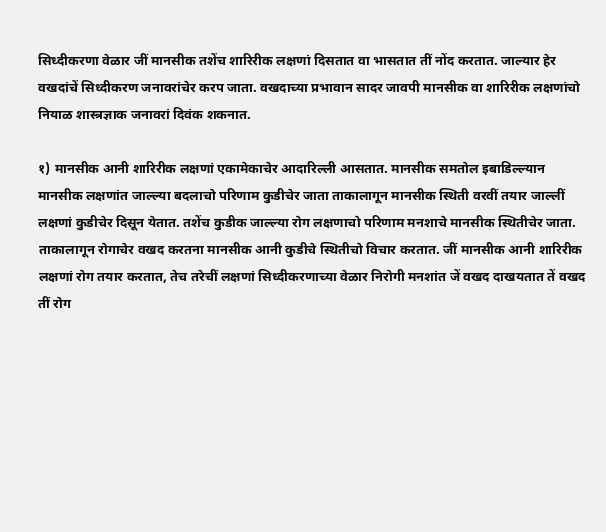सिध्दीकरणा वेळार जीं मानसीक तशेंच शारिरीक लक्षणां दिसतात वा भासतात तीं नोंद करतात. जाल्यार हेर वखदांचें सिध्दीकरण जनावरांचेर करप जाता. वखदाच्या प्रभावान सादर जावपी मानसीक वा शारिरीक लक्षणांचो नियाळ शास्त्रज्ञाक जनावरां दिवंक शकनात.

१) मानसीक आनी शारिरीक लक्षणां एकामेकाचेर आदारिल्ली आसतात. मानसीक समतोल इबाडिल्ल्यान मानसीक लक्षणांत जाल्ल्या बदलाचो परिणाम कुडीचेर जाता ताकालागून मानसीक स्थिती वरवीं तयार जाल्लीं लक्षणां कुडीचेर दिसून येतात. तशेंच कुडीक जाल्ल्या रोग लक्षणाचो परिणाम मनशाचे मानसीक स्थितीचेर जाता. ताकालागून रोगाचेर वखद करतना मानसीक आनी कुडीचे स्थितीचो विचार करतात. जीं मानसीक आनी शारिरीक लक्षणां रोग तयार करतात, तेच तरेचीं लक्षणां सिध्दीकरणाच्या वेळार निरोगी मनशांत जें वखद दाखयतात तें वखद तीं रोग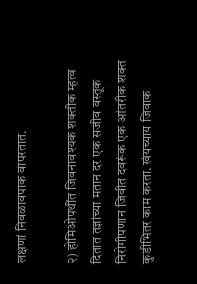लक्षणां निवळावपाक वापरतात.

२) होमिओपथींत जिवनावश्यक शक्तीक म्हत्व दितात तज्ञांच्या मतान दर एक सजीव वस्तूक निरोगीपणान जिवीत दवरूंक एक आंतरीक शक्त कुडीभितर काम करता. खंयच्याय जिवाक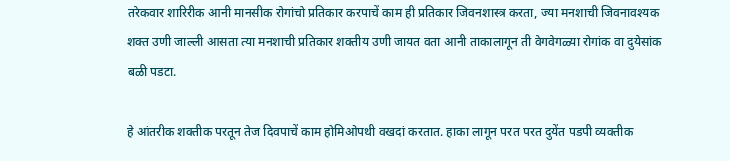तरेकवार शारिरीक आनी मानसीक रोगांचो प्रतिकार करपाचें काम ही प्रतिकार जिवनशास्त्र करता, ज्या मनशाची जिवनावश्यक शक्त उणी जाल्ली आसता त्या मनशाची प्रतिकार शक्तीय उणी जायत वता आनी ताकालागून ती वेगवेगळ्या रोगांक वा दुयेसांक बळी पडटा.

हे आंतरीक शक्तीक परतून तेज दिवपाचें काम होमिओपथी वखदां करतात. हाका लागून परत परत दुयेंत पडपी व्यक्तीक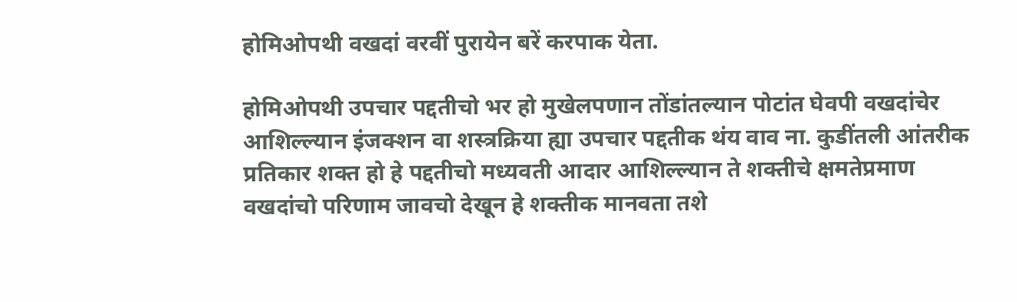होमिओपथी वखदां वरवीं पुरायेन बरें करपाक येता.

होमिओपथी उपचार पद्दतीचो भर हो मुखेलपणान तोंडांतल्यान पोटांत घेवपी वखदांचेर आशिल्ल्यान इंजक्शन वा शस्त्रक्रिया ह्या उपचार पद्दतीक थंय वाव ना. कुडींतली आंतरीक प्रतिकार शक्त हो हे पद्दतीचो मध्यवती आदार आशिल्ल्यान ते शक्तीचे क्षमतेप्रमाण वखदांचो परिणाम जावचो देखून हे शक्तीक मानवता तशे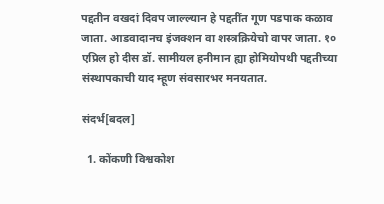पद्दतीन वखदां दिवप जाल्ल्यान हे पद्दतींत गूण पडपाक कळाव जाता. आडवादानच इंजक्शन वा शस्त्रक्रियेचो वापर जाता. १० एप्रिल हो दीस डॉ. सामीयल हनीमान ह्या होमियोपथी पद्दतीच्या संस्थापकाची याद म्हूण संवसारभर मनयतात.

संदर्भ[बदल]

  1. कोंकणी विश्वकोश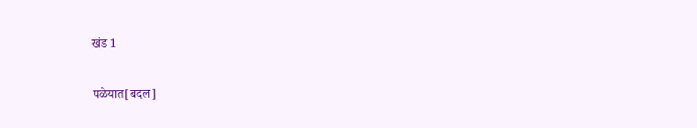खंड 1

पळेयात[बदल]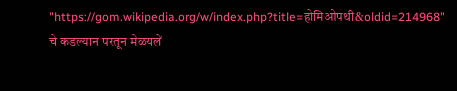"https://gom.wikipedia.org/w/index.php?title=होमिओपथी&oldid=214968" चे कडल्यान परतून मेळयलें